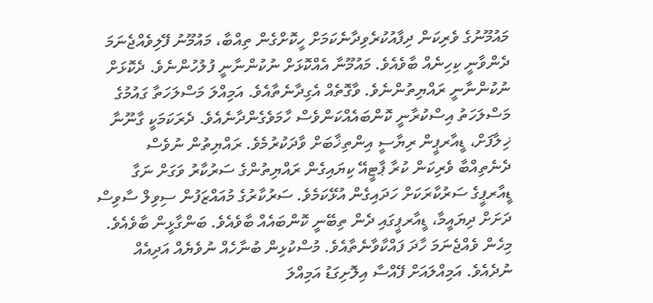މައުމޫނުގެ ވެރިކަން ދިފާއުކުރެވިދާނެކަމަށް ހީކޮށްގެން ތިއްބާ، މައުމޫނު ފޭލިވެއްޖެނަމަ ދެންވާނީ ކިހިނެއް ބާވެއެވެ. މައުމޫނާ އެއްކޮޅަށް ނުކުންނާނީ ފުލުހުންނެވެ. ދެކޮޅަށް ނުކުންނާނީ ރައްޔިތުންނެވެ. ވާގޮތެއް އެގިދާނެތާއެވެ. އަމިއްލަ މަސްލަހަތާ ގައުމުގެ މަސްލަހަތު އިސްކުރާނީ ކޮންބައެއްކަންވެސް ހާމަވެގެންދާނެއެވެ. ދެރަކަމަކީ ގާނޫނާ ޚިލާފަށް، ޑީއާރޕީން ރިޔާސީ އިންތިޚާބަށް ވާދަކުރުމެވެ. ރައްޔިތުން ނުވެސް ދެނެތިއްބާ ވެރިކަން ކުރާ ޕާޓީއޭ ކިޔައިގެން ރައްޔިތުންގެ ސަރުކާރު ވަގަށް ނަގާ ޑީއާރޕީގެ ސަރުކާރަކަށް ހަދައިގެން އުޅޭކަމެވެ. ސަރުކާރުގެ މުއައްޒަފުން ސިވިލް ސާވިސް ދަށަށް ދިޔައީމާ، ޑީއާރޕީގައި ދެން ތިބޭނީ ކޮންބައެއް ބާވެއެވެ. ބަންގާޅީން ބާވެއެވެ. މިހެން ވެއްޖެނަމަ ހާދަ ފައްކާވާނެތާއެވެ. މުސްކުޅިން ބުނާހެއް ނުވެޔެއް އަދިއެއް ނުދެއެވެ. އަމިއްލައަށް ފޭއްސާ އިލޮށިގަޑު އަމިއްލަ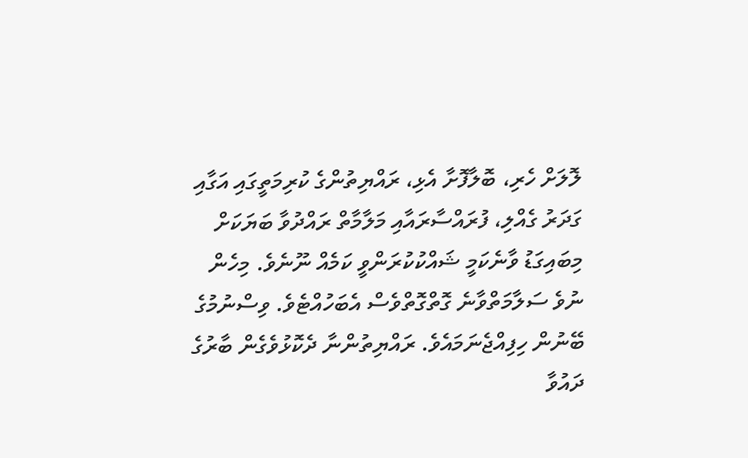ލޮލަށް ހެރި، ބޮލާފޮށާ އެޅި، ރައްޔިތުންގެ ކުރިމަތީގައި އަގާއި ގަދަރު ގެއްލި، ފުރައްސާރައާއި މަލާމާތް ރައްދުވާ ބަޔަކަށް މިބައިގަޑު ވާނެކަމީ ޝައްކުކުރަންވީ ކަމެއް ނޫނެވެ. މިހެން ނުވެ ސަލާމަތްވާނެ ގޮތްގޮތްވެސް އެބަހުއްޓެވެ. ވިސްނުމުގެ ބޭނުން ހިފިއްޖެނަމައެވެ. ރައްޔިތުންނާ ދެކޮޅުވެގެން ބާރުގެ ދައުވާ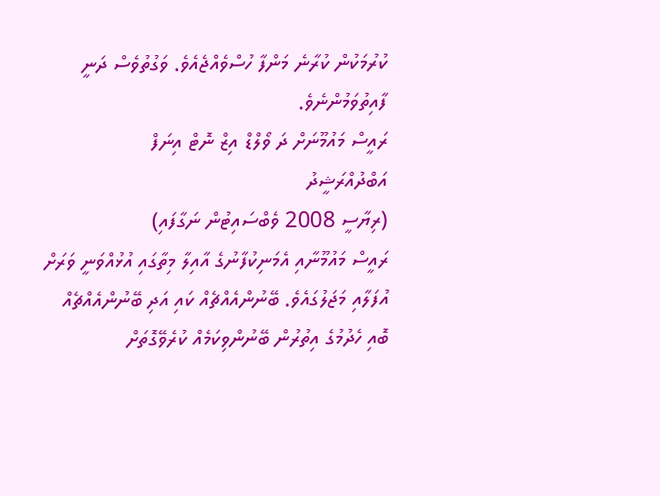ކުރުމަކުން ކުރާނެ މަންފާ ހުސްވެއްޖެއެވެ. ވަގުތުވެސް ދަނީ ފާއިތުވަމުންނެވެ.
ރައީސް މައުމޫނަށް ދަ ވޯލްޑް އިޒް ނޮޓް އިނަފް
އަބްދުއްރަޝީދު
(ރިޔާސީ 2008 ވެބްސައިޓުން ނަގާފައި)
ރައީސް މައުމޫނާއި އެމަނިކުފާނުގެ އާއިލާ މިތާގައި އުޅުއްވަނީ ވަރަށް އުފަލާއި މަޖަލުގައެވެ. ބޭނުންއެއްޗެއް ކައި އަދި ބޭނުންއެއްޗެއް ބޮއި ހެދުމުގެ އިތުރުން ބޭނުންވިކަމެއް ކުރެވޭގޮތަށް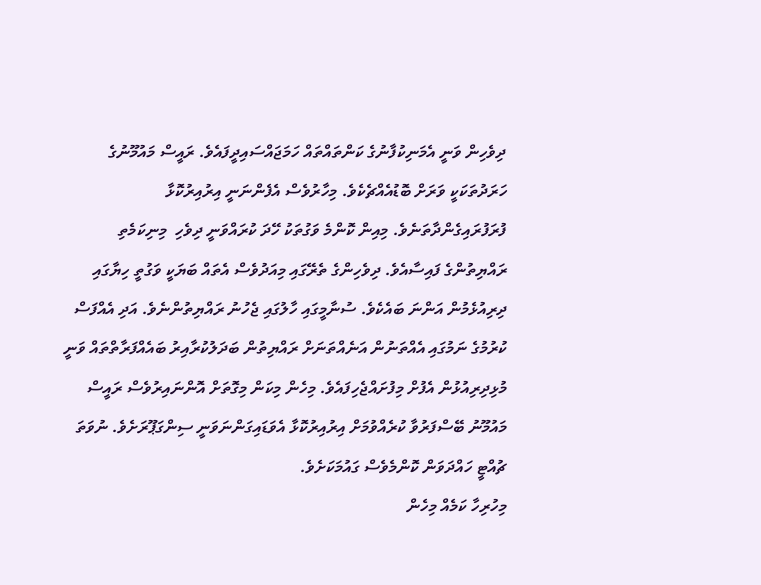ދިވެހިން ވަނީ އެމަނިކުފާނުގެ ކަންތައްތައް ހަމަޖައްސައިދީފައެވެ. ރައީސް މައުމޫނުގެ ހަރަދުތަކަކީ ވަރަށް ބޮޑުއެއްޗެކެވެ. މިހާރުވެސް އެފެންނަނީ އިރުއިރުކޮޅާ ފުރަފުރައިގެންދާތަނެވެ. މިއިން ކޮންމެ ވަގުތަކު ހޭދަ ކުރައްވަނީ ދިވެހި  މިނިކަމެތި ރައްޔިތުންގެ ފައިސާއެވެ. ދިވެހިންގެ ތެރޭގައި މިއަދުވެސް އެތައް ބަޔަކީ ވަގުތީ ހިޔާގައި ދިރިއުޅެމުން އަންނަ ބައެކެވެ. ސުނާމީގައި ހާލުގައި ޖެހުނު ރައްޔިތުންނެވެ. އަދި އެއްފަސް ކުރުމުގެ ނަމުގައި އެއްތަނުން އަނެއްތަނަށް ރައްޔިތުން ބަދަލުކުރާއިރު ބައެއްފަރާތްތައް ވަނީ މުޅިދިރިއުޅުން އެފުށް މިފުށައްޖެހިފައެވެ. މިހެން މިކަން މިގޮތަށް އޮންނައިރުވެސް ރައީސް މައުމޫނު ބޭސްފަރުވާ ކުރެއްވުމަށް އިރުއިރުކޮޅާ އެވަޑައިގަންނަވަނީ ސިންގަޕޫރަށެވެ. ނުވަތަ ޗުއްޓީ ހައްދަވަން ކޮންމެވެސް ގައުމަކަށެވެ.
މިހުރިހާ ކަމެއް މިހެން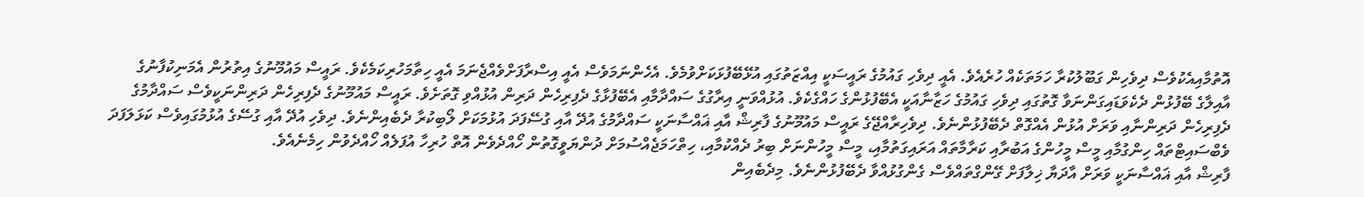އޮތުމާއިއެކުވެސް ދިވެހިން ގަބޫލުކުރާ ހަމަތަކެއް ހުރެއެވެ. އެއީ ދިވެހި ގައުމުގެ ރައީސަކީ އިއްޒަތުގައި އުޅޭބޭފުޅަކަށްވުމެވެ. އެހެންނަމަވެސް އެއީ އިސްރާފަށްވެއްޖެނަމަ އެއީ ހިތާމަހުރިކަމެކެވެ. ރައީސް މައުމޫނުގެ އިތުރުން އެމަނިކުފާނުގެ އާއިލާގެ ބޭފުޅުން ދެކެވަޑައިގަންނަވާ ގޮތުގައި ދިވެހި ގައުމުގެ ހަޒާނާއަކީ އެބޭފުޅުންގެ ހައްގެކެވެ. އުޅުއްވަނީ އިރާގުގެ ސައްދާމާއި އެބޭފުޅާގެ ދެފިރިހެން ދަރިން އުޅުއްވި ގޮތަށެވެ. ރައީސް މައުމޫނުގެ ދެފިރިހެން ދަރިންނަކީވެސް ސައްދާމުގެ ދެފިރިހެން ދަރިންނާއި ވަރަށް އުޅުން އެއްގޮތް ދެބޭފުޅުންނެވެ. ދިވެހިރާއްޖޭގެ ރައީސް މައުމޫނުގެ ފާރިޝް އާއި ޣައްސާނަކީ ސައްދާމުގެ އުދޭ އާއި ގުސޭފަދަ އުޅުމަކަށް ލޯބިކުރާ ދެބެއިންނެވެ. ދިވެހި އުދޭ އާއި ގުސޭގެ އުޅުމުގައިވެސް ކަޅަލަފަދަ ވެބްސައިޓްތައް ހިންގުމާއި މީސް މީހުންގެ އަބުރާއި ކަރާމާތައް އަރައިގަތުމާއި، މީސް މީހުންނަށް ބިރު ދެއްކުމާއި، ހިތްހަމަޖެއްސުމަށް ދުންޔަވީގޮތުން ހޯއްދެވެން އޮތް ހުރިހާ އުފަލެއް ހޯއްދެވުން ހިމެނެއެވެ.
ފާރިޝް އާއި ޣައްސާނަކީ ވަރަށް އާދަޔާ ޚިލާފަށް ގޭންގްތައްވެސް ގެންގުޅުއްވާ ދެބޭފުޅުންނެވެ. މިދެބެއިން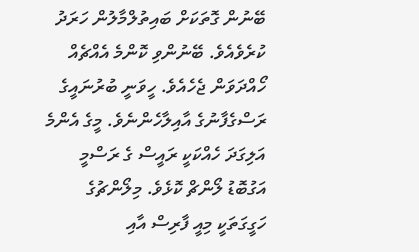ބޭނުން ގޮތަކަށް ބައިތުލްމާލުން ހަރަދު ކުރެވެއެވެ. ބޭނުންވި ކޮންމެ އެއްޗެއް ހޯއްދަވަން ޖެހެއެވެ. ހީވަނީ ބުރުނައީގެ ރަސްގެފާނުގެ އާއިލާހެންނެވެ. މީގެ އެންމެ އަލިގަދަ ހެއްކަކީ ރައީސް ގެ ރަސްމީ އަގުބޮޑު ލޯންޗް ކޮޅެވެ. މިލޯންޗުގެ ހަގީގަތަކީ މިއީ ފާރިސް އާއި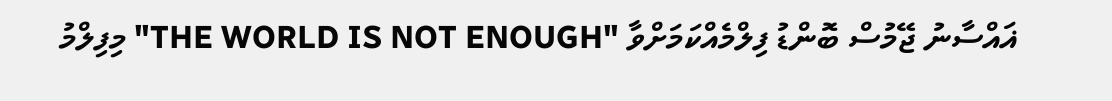ޣައްސާނު ޖޭމުސް ބޮންޑު ފިލްމެއްކަމަށްވާ "THE WORLD IS NOT ENOUGH" މިފިލްމު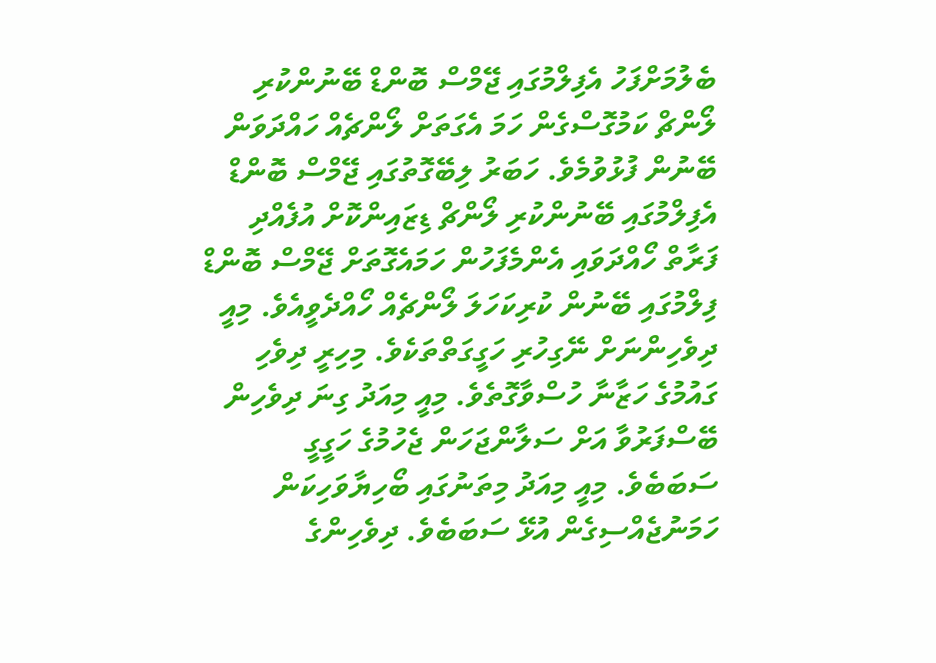ބެލުމަށްފަހު އެފިލްމުގައި ޖޭމްސް ބޮންޑް ބޭނުންކުރި ލޯންޗް ކަމުގޮސްގެން ހަމަ އެގަތަށް ލޯންޗެއް ހައްދަވަން ބޭނުން ފުޅުވުމެވެ. ހަބަރު ލިބޭގޮތުގައި ޖޭމްސް ބޮންޑް އެފިލްމުގައި ބޭނުންކުރި ލޯންޗް ޑިޒައިންކޮށް އުފެއްދި ފަރާތް ހޯއްދަވައި އެންމެފަހުން ހަމައެގޮތަށް ޖޭމްސް ބޮންޑް ފިލްމުގައި ބޭނުން ކުރިކަހަލަ ލޯންޗެއް ހޯއްދެވީއެވެ. މިއީ ދިވެހިންނަށް ނޭގިހުރި ހަގީގަތްތަކެވެ. މިހިރީ ދިވެހި ގައުމުގެ ހަޒާނާ ހުސްވާގޮތެވެ. މިއީ މިއަދު ގިނަ ދިވެހިން ބޭސްފަރުވާ އަށް ސަލާންޖަހަން ޖެހުމުގެ ހަގީގީ ސަބަބެވެ. މިއީ މިއަދު މިތަނުގައި ބޯހިޔާވަހިކަން ހަމަނުޖެއްސިގެން އުޅޭ ސަބަބެވެ. ދިވެހިންގެ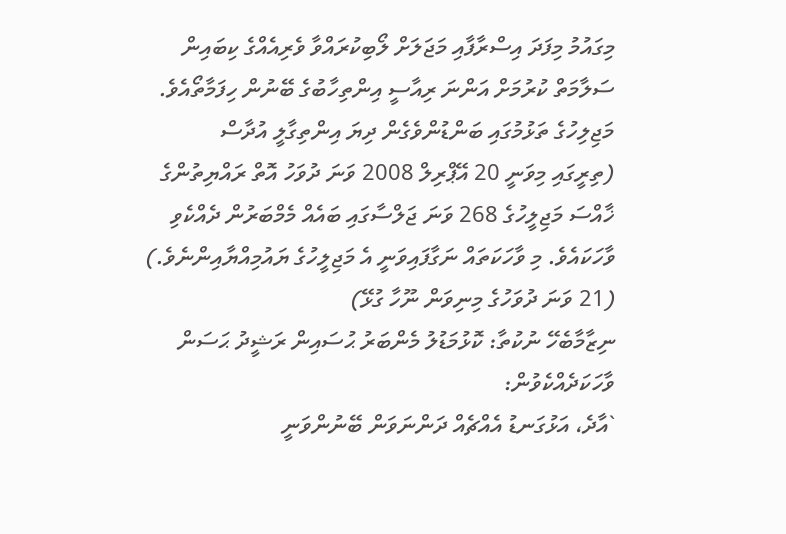މިގައުމު މިފަދަ އިސްރާފާއި މަޖަލަށް ލޯބިކުރައްވާ ވެރިއެއްގެ ކިބައިން ސަލާމަތް ކުރުމަށް އަންނަ ރިއާސީ އިންތިހާބުގެ ބޭނުން ހިފަމާތޯއެވެ.
މަޖިލިހުގެ ތަޅުމުގައި ބަންޑުންވެގެން ދިޔަ އިންތިގާލީ އުދާސް
(ތިރީގައި މިވަނީ 20 އޭޕްރިލް 2008 ވަނަ ދުވަހު އޮތް ރައްޔިތުންގެ ޚާއްސަ މަޖިލީހުގެ 268 ވަނަ ޖަލްސާގައި ބައެއް މެމްބަރުން ދެއްކެވި ވާހަކައެވެ. މި ވާހަކަތައް ނަގާފައިވަނީ އެ މަޖިލީހުގެ ޔައުމިއްޔާއިންނެވެ.)
(21 ވަނަ ދުވަހުގެ މިނިވަން ނޫހާ ގުޅޭ)
ނިޒާމާބެހޭ ނުކުތާ: ކޮޅުމަޑުލު މެންބަރު ޙުސައިން ރަޝީދު ޙަސަން ވާހަކަދެއްކެވުން:
`އާދެ، އަޅުގަނޑު އެއްޗެއް ދަންނަވަން ބޭނުންވަނީ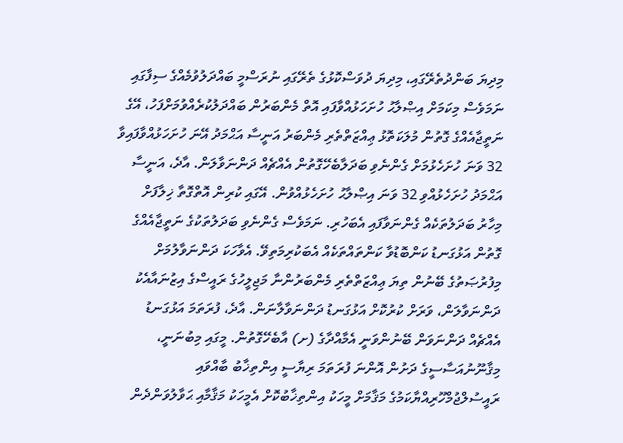މިދިޔަ ބަންދުތެރޭގައި، މިދިޔަ ދުވަސްކޮޅުގެ ތެރޭގައި ނުރަސްމީ ބައްދަލުވުމެއްގެ ސިފާގައި ނަމަވެސް މިކަމަށް އިޞްލާޙު ހުށަހަޅުއްވާފައި އޮތް މެންބަރުން ބައްދަލުކުރެއްވުމަށްފަހު، އޭގެ ނަތީޖާއެއްގެ ގޮތުން މުލަކަތޮޅު ޢިއްޒަތްތެރި މެންބަރު އަނީސާ އަޙްމަދު އޭނަ ހުށަހަޅުއްވާފައިވާ 32 ވަނަ ހުށަހެޅުމަށް ގެންނެވި ބަދަލާބެހޭގޮތުން އެއްޗެއް ދަންނަވާލަން. އާދެ، އަނީސާ އަޙްމަދު ހުށަހެޅުއްވި 32 ވަނަ އިޞްލާޙު ހުށަހެޅުއްވުން. އޭގައި ކުރިން އޮތްގޮތާ ޚިލާފަށް މިހާރު ބަދަލުތަކެއް ގެންނަވާފައި އެބަހުރި. ނަމަވެސް ގެންނެވި ބަދަލުތަކުގެ ނަތީޖާއެއްގެ ގޮތުން އަޅުގަނޑު ކަންބޮޑުވާ ކަންތައްތަކެއް އެބަކުރިމަތިވޭ. އެވާހަކަ ދަންނަވާލުމަށް މިފުރުޞަތުގެ ބޭނުން ތިޔަ ޢިއްޒަތްތެރި މެންބަރުންނާ މަޖިލީހުގެ ރައީސްގެ އިޒުނައާއެކު ދަންނަވާލަން، ވަރަށް ކުރުކޮށް އަޅުގަނޑު ދަންނަވާލާނަން. އާދެ، ފުރަތަމަ އަޅުގަނޑު އެއްޗެއް ދަންނަވަން ބޭނުންވަނީ އެމާއްދާގެ (ށ) އާބެހޭގޮތުން. މީގައި މިބުނަނީ، މިޤާނޫނުއަސާސީގެ ދަށުން އޮންނަ ފުރަތަމަ ރިޔާސީ އިންތިޚާބު ބާއްވައި ރައީސުލްޖުމްހޫރިއްޔާކަމުގެ މަޤާމަށް މީހަކު އިންތިޚާބުކޮށް އެމީހަކު މަޤާމާއި ޙަވާލުވަންދެން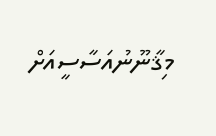މިޤާނޫނުއަސާސީއަށް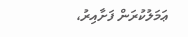ޢަމަލުކުރަން ފަށާއިރު،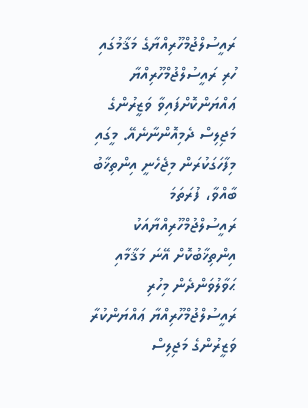ރައީސުލްޖުމްހޫރިއްޔާގެ މަޤާމުގައި ހުރި ރައީސުލްޖުމްހޫރިއްޔާ ޢައްޔަންކޮށްފައިވާ ވަޒީރުންގެ މަޖިލިސް ދެމިއޮންނާނެއޭ. މީގައި މިފާހަގަކުރަން މިޖެހެނީ އިންތިޚާބު ބާއްވާ، ފުރަތަމަ ރައީސުލްޖުމްހޫރިއްޔާއަކު އިންތިޚާބުކޮށް އޭނަ މަޤާމާއި ޙަވާލުވަންދެން މިހުރި ރައީސުލްޖުމްހޫރިއްޔާ ޢައްޔަންކުރާ ވަޒީރުންގެ މަޖިލިސް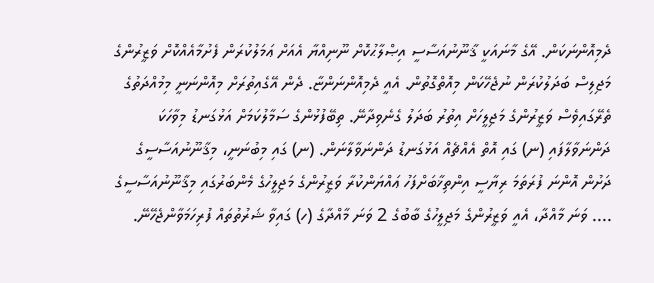ދެމިއޮންނަކަން. އޭގެ މާނައަކީ ޤާނޫނުއަސާސީ އިޞްލާޙުކޮށް ނޫނިއްޔާ އެއަށް ޢަމަލުކުރަން ފެށުމާއެއްކޮށް ވަޒީރުންގެ މަޖިލިސް ބަދަލުކުރަން ނުޖެހޭކަން މިއޮތްގޮތުން. އެއީ ދެމިއޮންނަންޏާ. ދެން އޭގެއިތުރަށް މިއޮންނަނީ މިމުއްދަތުގެ ތެރޭގައިވެސް ވަޒީރުންގެ މަޖިލީހަށް އިތުރު ބަދަލު ގެނެވިދާނޭ. ތިބޭފުޅުންގެ ސަމާލުކަމަށް އަޅުގަނޑު މިވާހަކަ ދަންނަވާލާފައި (ނ) ގައި އޮތް އެއްޗެއް އަޅުގަނޑު ދަންނަވާލާނަން. (ނ) ގައި މިބުނަނީ، މިޤާނޫނުއަސާސީގެ ދަށުން އޮންނަ ފުރަތަމަ ރިޔާސީ އިންތިޚާބަށްފަހު ޢައްޔަންކުރާ ވަޒީރުންގެ މަޖިލީހުގެ މެންބަރުގައި މިޤާނޫނުއަސާސީގެ .... ވަނަ މާއްދާ، އެއީ ވަޒީރުންގެ މަޖިލީހުގެ ބާބުގެ 2 ވަނަ މާއްދާގެ (ހ) ގައިވާ ޝަރުތުތައް ފުރިހަމަވާންޖެހޭނޭ.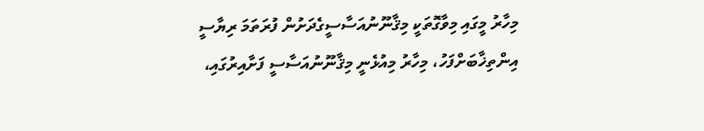މިހާރު މީގައި މިވާގޮތަކީ މިޤާނޫނުއަސާސީގެދަށުން ފުރަތަމަ ރިޔާސީ އިންތިޚާބަށްފަހު، މިހާރު މިއުޅެނީ މިޤާނޫނުއަސާސީ ފަށާއިރުގައި،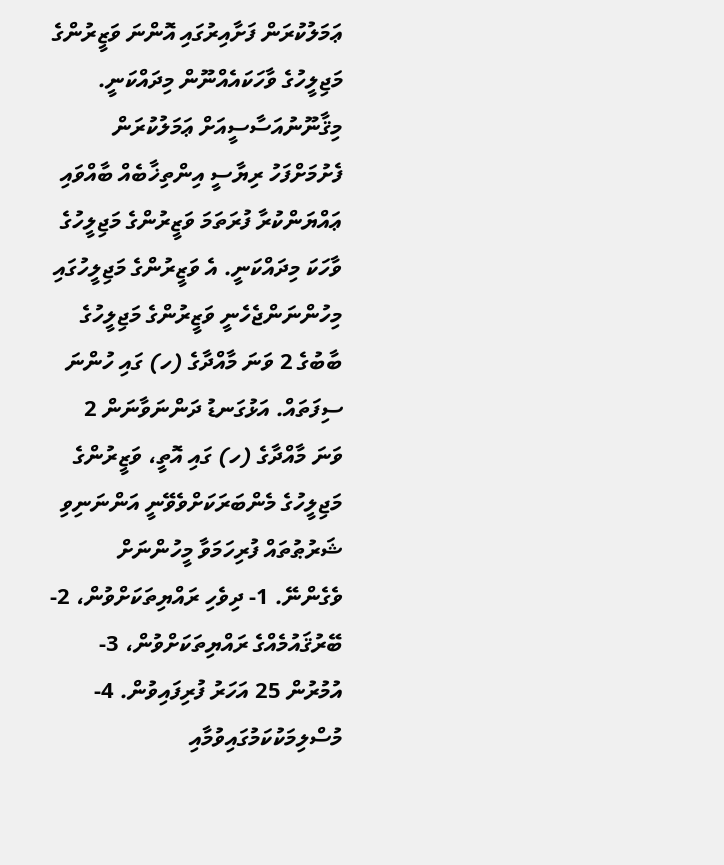ޢަމަލުކުރަން ފަށާއިރުގައި އޮންނަ ވަޒީރުންގެ މަޖިލީހުގެ ވާހަކައެއްނޫން މިދައްކަނީ. މިޤާނޫނުއަސާސީއަށް ޢަމަލުކުރަން ފެށުމަށްފަހު ރިޔާސީ އިންތިޚާބެއް ބާއްވައި ޢައްޔަންކުރާ ފުރަތަމަ ވަޒީރުންގެ މަޖިލީހުގެ ވާހަކަ މިދައްކަނީ. އެ ވަޒީރުންގެ މަޖިލީހުގައި މިހުންނަންޖެހެނީ ވަޒީރުންގެ މަޖިލީހުގެ ބާބުގެ 2 ވަނަ މާއްދާގެ (ހ) ގައި ހުންނަ ސިފަތައް. އަޅުގަނޑު ދަންނަވާނަން 2 ވަނަ މާއްދާގެ (ހ) ގައި އޮތީ، ވަޒީރުންގެ މަޖިލީހުގެ މެންބަރަކަށްވެވޭނީ އަންނަނިވި ޝަރުޠުތައް ފުރިހަމަވާ މީހުންނަށް ވެގެންނޭ. 1- ދިވެހި ރައްޔިތަކަށްވުން، 2- ބޭރުޤައުމެއްގެ ރައްޔިތަކަށްވުން، 3- އުމުރުން 25 އަހަރު ފުރިފައިވުން. 4- މުސްލިމަކުކަމުގައިވުމާއި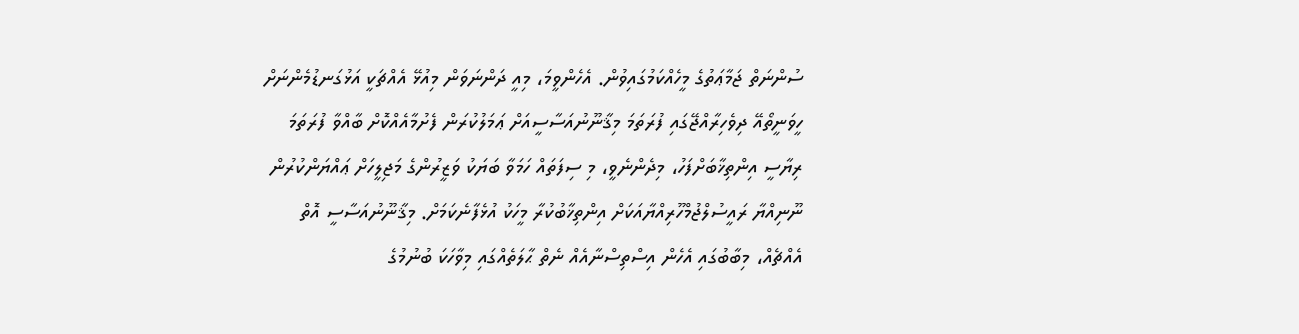ސުންނަތް ޖަމާޢަތުގެ މީހެއްކަމުގައިވުން. އެހެންވީމަ، މިއީ ދަންނަވަން މިއުޅޭ އެއްޗަކީ އަޅުގަނޑުމެންނަށް ހީވަނީތޯއޭ ދިވެހިރާއްޖޭގައި ފުރަތަމަ މިޤާނޫނުއަސާސީއަށް ޢަމަލުކުރަން ފެށުމާއެއްކޮށް ބާއްވާ ފުރަތަމަ ރިޔާސީ އިންތިޚާބަށްފަހު، މިދެންނެވީ، މި ސިފަތައް ހަމަވާ ބަޔަކު ވަޒީރުންގެ މަޖިލީހަށް ޢައްޔަންކުރުން ނޫނިއްޔާ ރައީސުލްޖުމްހޫރިއްޔާއަކަށް އިންތިޚާބުކުރާ މީހަކު އުޅެފާނެކަމަށް. މިޤާނޫނުއަސާސީ އޮތް އެއްޗެއް، މިބާބުގައި އެހެން އިސްތިސްނާއެއް ނެތް ޙާލަތެއްގައި މިވާހަކަ ބުނުމުގެ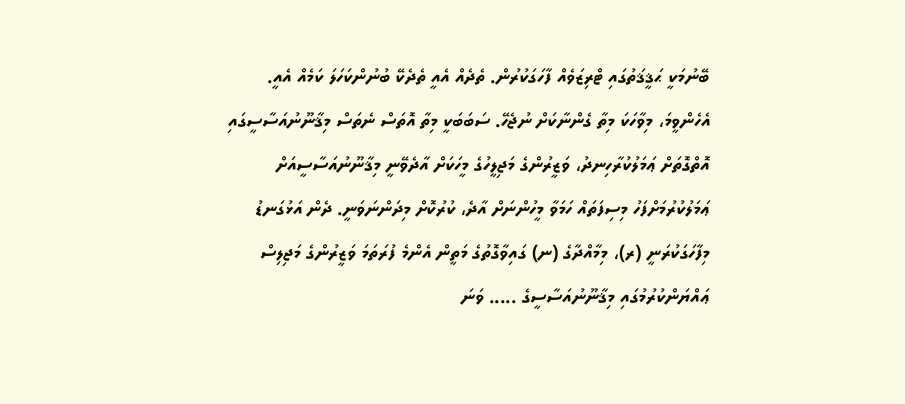ބޭނުމަކީ ޙަޤީޤަތުގައި ޓްރިޒަވެއް ފާހަގަކުރުން. ތެދެއް އެއީ ތެދެކޭ ބުނުންކަހަލަ ކަމެއް އެއީ. އެހެންވީމަ، މިވާހަކަ މިތާ ގެންނާކަށް ނުޖެހޭ. ސަބަބަކީ މިތާ އޮތަސް ނެތަސް މިޤާނޫނުއަސާސީގައި އޮތްގޮތަށް ޢަމަލުކުރާހިނދު، ވަޒީރުންގެ މަޖިލީހުގެ މީހަކަށް އާދެވޭނީ މިޤާނޫނުއަސާސީއަށް ޢަމަލުކުރުމަށްފަހު މިސިފަތައް ހަމަވާ މީހުންނަށް އާދެ، ކުރުކޮށް މިދަންނަވަނީ. ދެން އަޅުގަނޑު މިފާހަގަކުރަނީ (ރ)، މިމާއްދާގެ (ނ) ގައިވާގޮތުގެ މަތީން އެންމެ ފުރަތަމަ ވަޒީރުންގެ މަޖިލިސް ޢައްޔަންކުރުމުގައި މިޤާނޫނުއަސާސީގެ ..... ވަނަ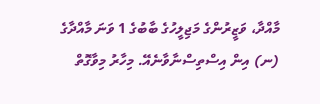މާއްދާ، ވަޒީރުންގެ މަޖިލީހުގެ ބާބުގެ 1 ވަނަ މާއްދާގެ (ނ) އިން އިސްތިސްނާވާނެއޭ. މިހާރު މިވާގޮތް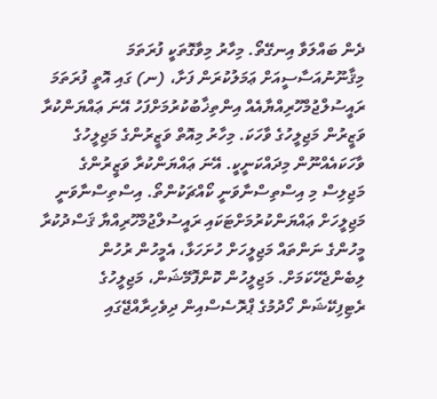ދެން ބައްލަވާ އިނގޭތޯ. މިހާރު މިވާގޮތަކީ ފުރަތަމަ މިޤާނޫނުއަސާސީއަށް ޢަމަލުކުރަން ފަށާ، (ނ) ގައި އޮތީ ފުރަތަމަ ރައީސުލްޖުމްހޫރިއްޔާއެއް އިންތިޚާބުކުރުމަށްފަހު އޭނަ ޢައްޔަންކުރާ ވަޒީރުން މަޖިލީހުގެ ވާހަކަ. މިހާރު މިއޮތް ވަޒީރުންގެ މަޖިލީހުގެ ވާހަކައެއްނޫން މިދައްކަނީކީ. އޭނަ ޢައްޔަންކުރާ ވަޒީރުންގެ މަޖިލިސް މި އިސްތިސްނާވަނީ ކޯއްޗަކުންތޯ. އިސްތިސްނާވަނީ މަޖިލީހަށް ޢައްޔަންކުރުމަށްޓަކައި ރައީސުލްޖުމްހޫރިއްޔާ ޤަސްދުކުރާ މީހުންގެ ނަންތައް މަޖިލީހަށް ހުށަހަޅާ، އެމީހުން ރުހުން ލިބެންޖެހޭކަމަށް. މަޖިލީހުން ކޮންފޮމޭޝަން، މަޖިލީހުގެ ރެޓިފިކޭޝަން ހޯދުމުގެ ޕްރޮސެސްއިން ދިވެހިރާއްޖޭގައި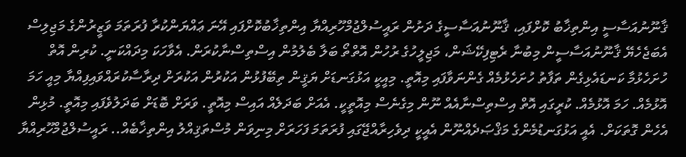ޤާނޫނުއަސާސީ އިންތިޚާބު ކޮށްފައި، ޤާނޫނުއަސާސީގެ ދަށުން ރައީސުލްޖުމްހޫރިއްޔާ އިންތިޚާބުކޮށްފައި އޭނަ ޢައްޔަންކުރާ ފުރަތަމަ ވަޒީރުންގެ މަޖިލިސް އެބަޖެހެޔޭ ޤާނޫނުއަސާސީން މިބުނާ ރެޓިފިކޭޝަން، މަޖިލީހުގެ ރުހުން އޮތްތޯ ބަލާ ބެލުމުން އިސްތިސްނާކުރަން. އެވާހަކަ މިދައްކަނީ. ކުރިން އޮތް ހުށަހެޅުމާ ކަނޑައެޅިގެން ތަފާތު ހުށަހެޅުމެއް ގެންނަވާފައި މިއޮތީ. މިއީކީ އަޅުގަނޑަށް ޔަޤީން ތިބޭފުޅުން އަކުރުން އަކުރަށް ދިރާސާކުރައްވައިފިއްޔާ މިއީ ހަމަ އޮޅުމެއް. ހަމަ އޮޅުމެއް. ކުރީގައި އޮތް އިސްތިސްނާއެއް ނޫން މިގެނެސް މިއޮތީކީ. އެއަށް ބަދަލެއް އައިސް މިއޮތީ. ވަރަށް ބޮޑަށް ބަދަލުވެފައި މިއޮތީ. މުޅިން އެހެން ގޮތަކަށް. އެއީ އަޅުގަނޑުމެންގެ މަޤްޞަދެއްނޫން އެއީކީ ދިވެހިރާއްޖޭގައި ފުރަތަމަ ފަހަރަށް މިނިވަން މުސްތަޤިއްލު އިންތިޚާބެއް.. ރައީސުލްޖުމްހޫރިއްޔާ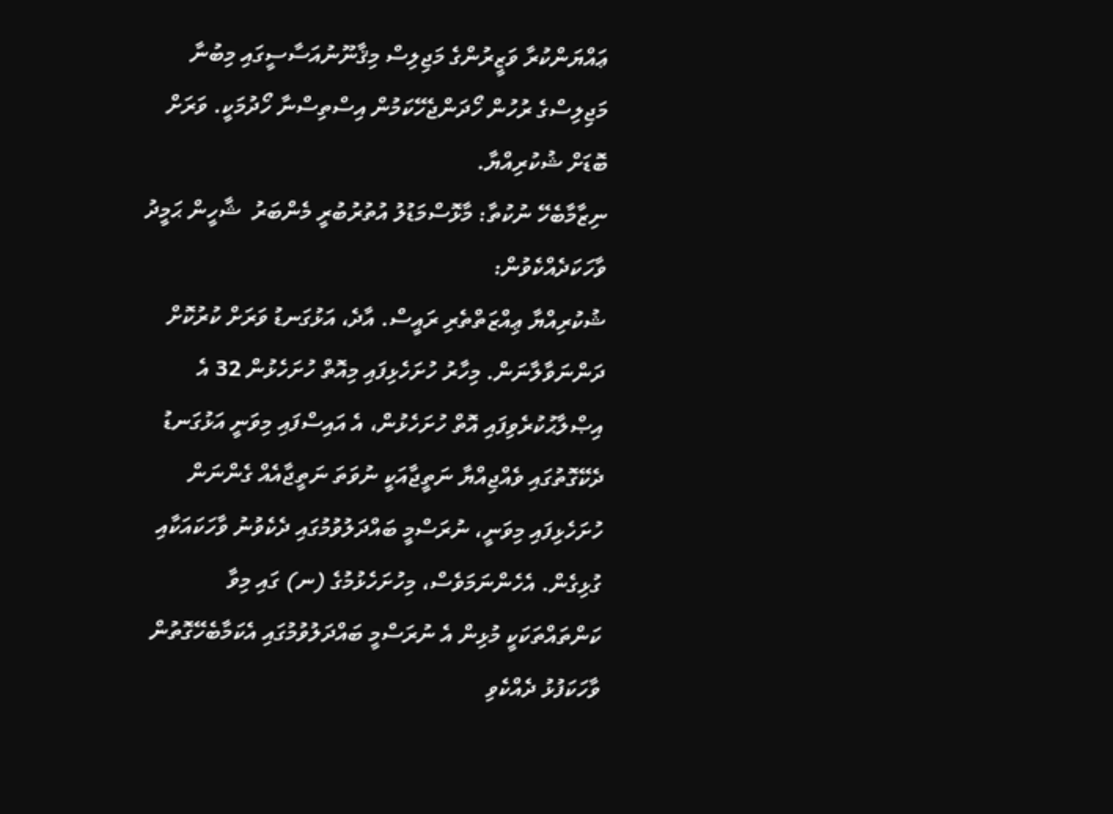ޢައްޔަންކުރާ ވަޒީރުންގެ މަޖިލިސް މިޤާނޫނުއަސާސީގައި މިބުނާ މަޖިލިސްގެ ރުހުން ހޯދަންޖެހޭކަމުން އިސްތިސްނާ ހޯދުމަކީ. ވަރަށް ބޮޑަށް ޝުކުރިއްޔާ.
ނިޒާމާބެހޭ ނުކުތާ: މާޅޮސްމަޑުލު އުތުރުބުރީ މެންބަރު  ޝާހީން ޙަމީދު ވާހަކަދެއްކެވުން:
ޝުކުރިއްޔާ ޢިއްޒަތްތެރި ރައީސް. އާދެ، އަޅުގަނޑު ވަރަށް ކުރުކޮށް ދަންނަވާލާނަން. މިހާރު ހުށަހެޅިފައި މިއޮތް ހުށަހެޅުން 32 އެ އިޞްލާޙުކުރެވިފައި އޮތް ހުށަހެޅުން، އެ އައިސްފައި މިވަނީ އަޅުގަނޑު ދެކޭގޮތުގައި ވެއްޖިއްޔާ ނަތީޖާއަކީ ނުވަތަ ނަތީޖާއެއް ގެންނަން ހުށަހެޅިފައި މިވަނީ، ނުރަސްމީ ބައްދަލުވުމުގައި ދެކެވުނު ވާހަކައަކާއި ގުޅިގެން. އެހެންނަމަވެސް، މިހުށަހެޅުމުގެ (ނ) ގައި މިވާ ކަންތައްތަކަކީ މުޅިން އެ ނުރަސްމީ ބައްދަލުވުމުގައި އެކަމާބެހޭގޮތުން ވާހަކަފުޅު ދެއްކެވި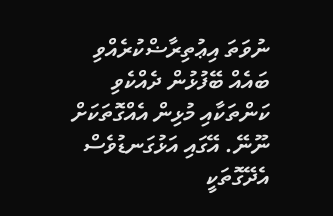ނުވަތަ އިޢުތިރާޟްކުރެއްވި ބައެއް ބޭފުޅުން ދެއްކެވި ކަންތަކާއި މުޅިން އެއްގޮތަކަށް ނޫނޭ. އޭގައި އަޅުގަނޑުވެސް އެދޭގޮތަކީ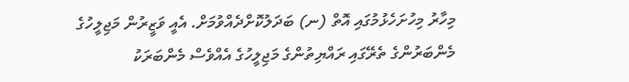މިހާރު މިހުށަހެޅުމުގައި އޮތް (ނ) ބަދަލުކޮށްދެއްވުމަށް. އެއީ ވަޒީރުން މަޖިލީހުގެ މެންބަރުންގެ ތެރޭގައި ރައްޔިތުންގެ މަޖިލީހުގެ އެއްވެސް މެންބަރަކު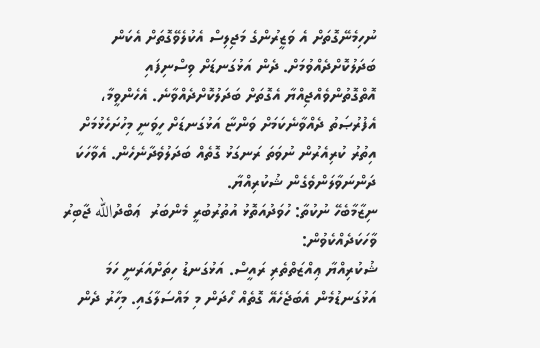ނުހިމެނޭގޮތަށް އެ ވަޒީރުންގެ މަޖިލިސް އެކުލެވޭގޮތަށް އެކަން ބަދަލުކޮށްދެއްވުމަށް. ދެން އަޅުގަނޑަށް ވިސްނިފައި އޮތްގޮތުންވެއްޖިއްޔާ އެގޮތަށް ބަދަލުކޮށްދެއްވާނެ. އެހެންވީމާ، އެފުރުޞަތު ދެއްވާނެކަމަށް ވަންޏާ އަޅުގަނޑަށް ހީވަނީ މިހުށަހެޅުމަށް އިތުރު ކުރިއެރުން ނުވަތަ ރަނގަޅު ގޮތެއް ބަދަލުވެދާނެހެން. އެވާހަކަ ދަންނަވާލަންވެގެން ޝުކުރިއްޔާ.
ނިޒާމާބެހޭ ނުކުތާ: ހުވަދުއަތޮޅު އުތުރުބުރީ މެންބަރު  ޢަބްދުالله ޖާބިރު ވާހަކަދެއްކެވުން:
ޝުކުރިއްޔާ ޢިއްޒަތްތެރި ރައީސް. އަޅުގަނޑު ހިތަށްއަރަނީ ހަމަ އަޅުގަނޑުމެން އެބަޖެހެއޭ ގޮތެއް ހޯދަން މި މައްސަލާގައި. މިހާރު ދެން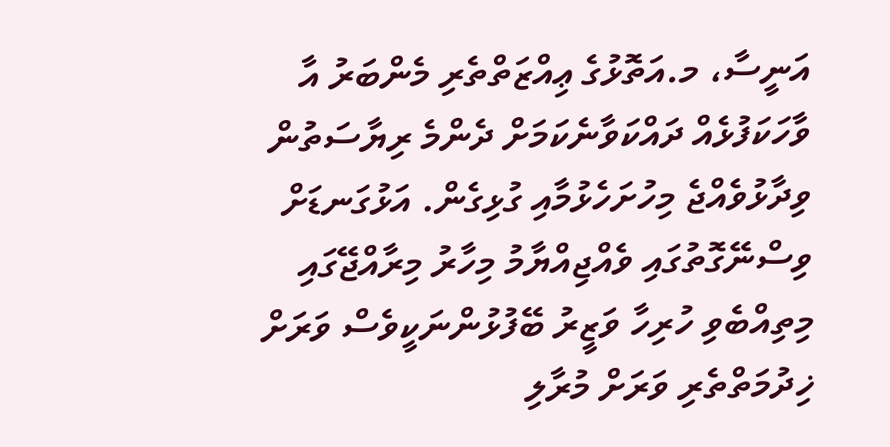އަނީސާ، މ.އަތޮޅުގެ ޢިއްޒަތްތެރި މެންބަރު އާ ވާހަކަފުޅެއް ދައްކަވާނެކަމަށް ދެންމެ ރިޔާސަތުން ވިދާޅުވެއްޖެ މިހުށަހެޅުމާއި ގުޅިގެން. އަޅުގަނޑަށް ވިސްނޭގޮތުގައި ވެއްޖިއްޔާމު މިހާރު މިރާއްޖޭގައި މިތިއްބެވި ހުރިހާ ވަޒީރު ބޭފުޅުންނަކީވެސް ވަރަށް ޚިދުމަތްތެރި ވަރަށް މުރާލި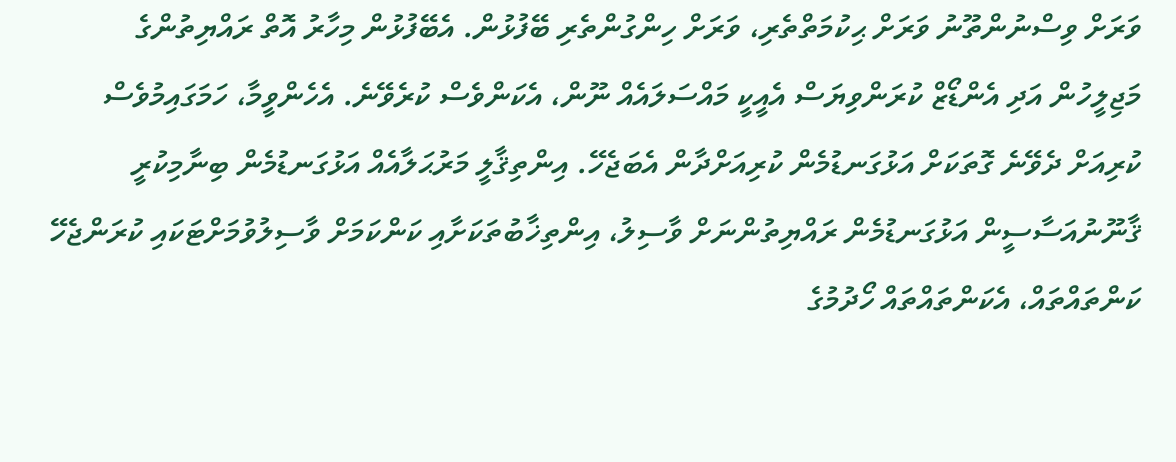ވަރަށް ވިސްނުންތޫނު ވަރަށް ޙިކުމަތްތެރި، ވަރަށް ހިންގުންތެރި ބޭފުޅުން. އެބޭފުޅުން މިހާރު އޮތް ރައްޔިތުންގެ މަޖިލީހުން އަދި އެންޑޯޒް ކުރަންވިޔަސް އެއީކީ މައްސަލައެއް ނޫން، އެކަންވެސް ކުރެވޭނެ. އެހެންވީމާ، ހަމަގައިމުވެސް ކުރިއަށް ދެވޭނެ ގޮތަކަށް އަޅުގަނޑުމެން ކުރިއަށްދާން އެބަޖެހޭ. އިންތިޤާލީ މަރުޙަލާއެއް އަޅުގަނޑުމެން ބިނާމިކުރީ ޤާނޫނުއަސާސީން އަޅުގަނޑުމެން ރައްޔިތުންނަށް ވާސިލު، އިންތިޚާބުތަކަށާއި ކަންކަމަށް ވާސިލުވުމަށްޓަކައި ކުރަންޖެހޭ ކަންތައްތައް، އެކަންތައްތައް ހޯދުމުގެ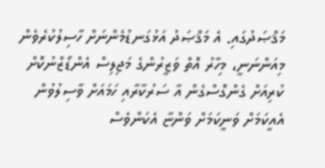މަޤްޞަދުގައި. އެ މަޤްޞަދު އަޅުގަނޑުމެންނަށް ހާސިލުކުރެވެން މިއަންނަނީ، މިހާރު އޮތް ވަޒީރުންގެ މަޖިލިސް އެންޑޯޒްނުކޮށް ކުރިއަށް ގެންގޮސްގެން އާ ސަރުކާރާއި ހަމައަށް ވާސިލުވުން އެއީކަމަށް ވަނީކަމަށް ވަންޏާ އެކަންވެސް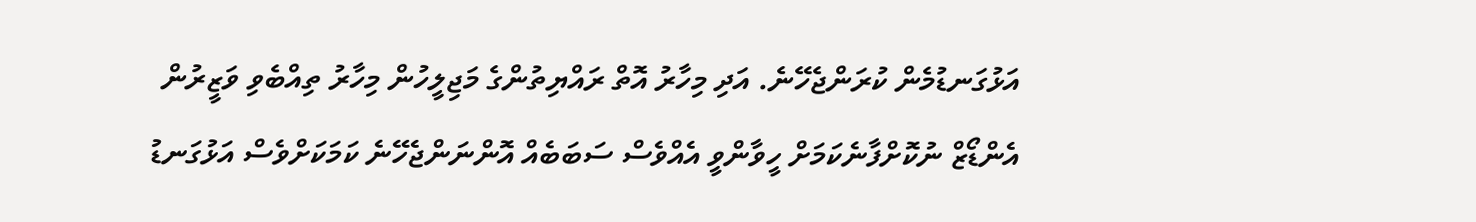އަޅުގަނޑުމެން ކުރަންޖެހޭނެ. އަދި މިހާރު އޮތް ރައްޔިތުންގެ މަޖިލީހުން މިހާރު ތިއްބެވި ވަޒީރުން އެންޑޯޒް ނުކޮށްފާނެކަމަށް ހީވާންވީ އެއްވެސް ސަބަބެއް އޮންނަންޖެހޭނެ ކަމަކަށްވެސް އަޅުގަނޑު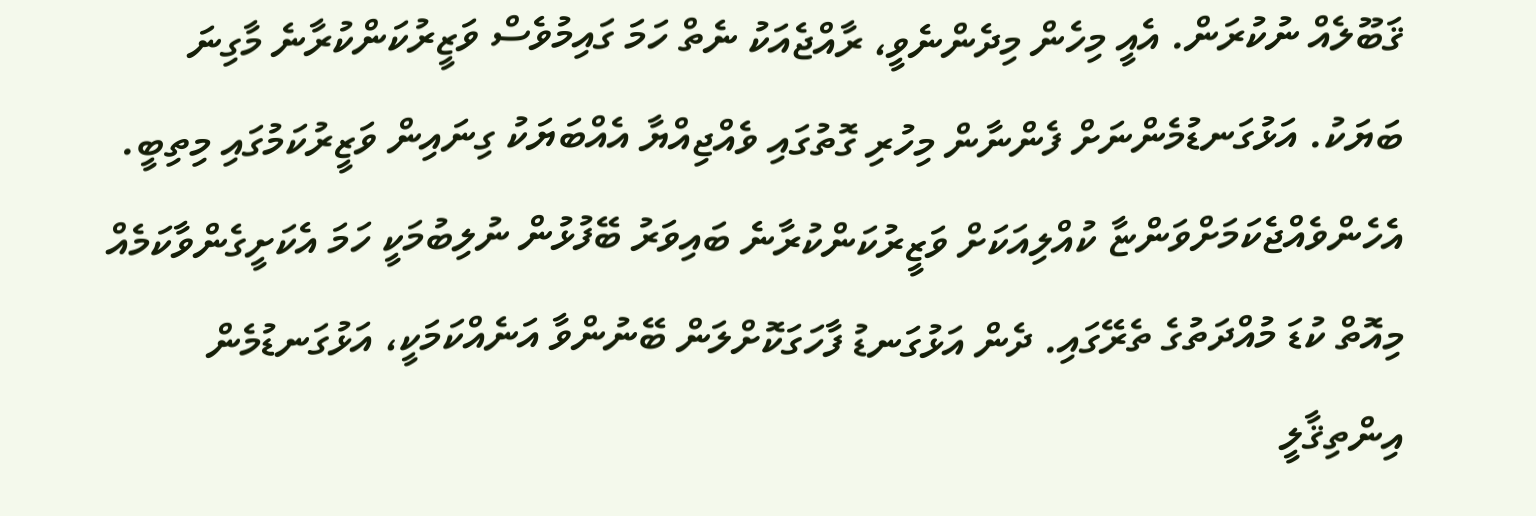ޤަބޫލެއް ނުކުރަން. އެއީ މިހެން މިދެންނެވީ، ރާއްޖެއަކު ނެތް ހަމަ ގައިމުވެސް ވަޒީރުކަންކުރާނެ މާގިނަ ބަޔަކު. އަޅުގަނޑުމެންނަށް ފެންނާން މިހުރި ގޮތުގައި ވެއްޖިއްޔާ އެއްބަޔަކު ގިނައިން ވަޒީރުކަމުގައި މިތިބީ. އެހެންވެއްޖެކަމަށްވަންޏާ ކުއްލިއަކަށް ވަޒީރުކަންކުރާނެ ބައިވަރު ބޭފުޅުން ނުލިބުމަކީ ހަމަ އެކަށީގެންވާކަމެއް މިއޮތް ކުޑަ މުއްދަތުގެ ތެރޭގައި. ދެން އަޅުގަނޑު ފާހަގަކޮށްލަން ބޭނުންވާ އަނެއްކަމަކީ، އަޅުގަނޑުމެން އިންތިޤާލީ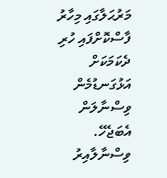މަރުޙަލާގައި މިހާރު ފާސްކޮށްފައި ހުރި ދެކަމަކަށް އަޅުގަނޑުމެން ވިސްނާލަން އެބަޖެހޭ. ވިސްނާލާއިރު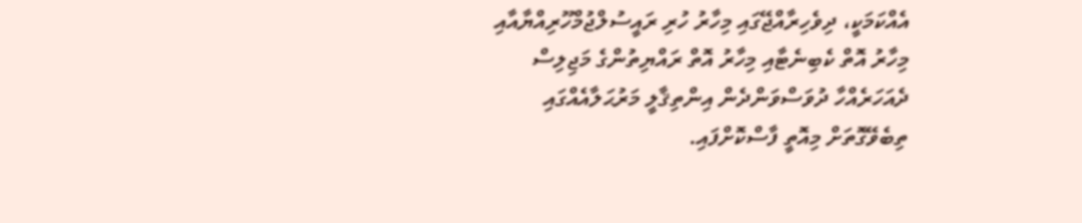އެއްކަމަކީ، ދިވެހިރާއްޖޭގައި މިހާރު ހުރި ރައީސުލްޖުމްހޫރިއްޔާއާއި މިހާރު އޮތް ކެބިނެޓާއި މިހާރު އޮތް ރައްޔިތުންގެ މަޖިލިސް ދެއަހަރެއްހާ ދުވަސްވަންދެން އިންތިޤާލީ މަރުޙަލާއެއްގައި ތިބެވޭގޮތަށް މިއޮތީ ފާސްކޮށްފައި.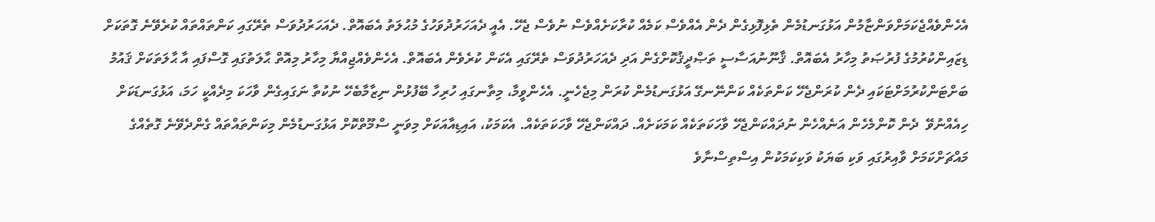އެހެންވެއްޖެކަމަށްވަންޏާމުން އަޅުގަނޑުމެން ތެޅިފޮޅިގެން ދެން އެއްވެސް ކަމެއް ކުރާކަށެއްވެސް ނުވެސް ޖެހޭ. އެއީ ދެއަހަރުދުވަހުގެ މުޙުލަތު އެބައޮތް. ދެއަހަރުދުވަސް ތެރޭގައި ކަންތައްތައް ކުރެވޭނެ ގޮތަކަށް ޑިޒައިންކުރުމުގެ ފުރުޞަތު މިހާރު އެބައޮތް. ޤާނޫނުއަސާސީ ތަޞްދީޤުކޮށްގެން އަދި ދެއަހަރުދުވަސް ތެރޭގައި އެކަން ކުރެވެން އެބައޮތް. އެހެންވެއްޖިއްޔާ މިހާރު މިއޮތް ޙާލަތުގައި ގޮސްފައި އާ ޙާލަތަކަށް ޤައުމު ބަށްޓަންކުރުމަށްޓަކައި ދެން ކުރަންޖެހޭ ކަންތަކެއް ކަންނޭނގޭ އަޅުގަނޑުމެން ކުރަން މިޖެހެނީ. އެހެންވީމާ، މިތާނގައި ހުރިހާ ބޭފުޅުން ނިޒާމާބެހޭ ނުކުތާ ނަގައިގެން ވާހަކަ މިދެއްކީ ހަމަ، އަޅުގަނޑަކަށް ހިއެއްނުވޭ  ދެން ކޮންމެހެން އަނެއްހެން ނުދައްކަންޖެހޭ ވާހަކަތަކެއް ކަމަކަށެއް. ދައްކަންޖެހޭ ވާހަކަތަކެއް. އެކަމަކު، އައިޑިއާއަކަށް މިވަނީ ސްމޫތްކޮށް އަޅުގަނޑުމެން މިކަންތައްތައް ގެންދެވޭނެ ގޮތެއްގެ މައްޗަށްކަމަށް ވާއިރުގައި ވަކި ބަޔަކު ވަކިކަމަކުން އިސްތިސްނާވެ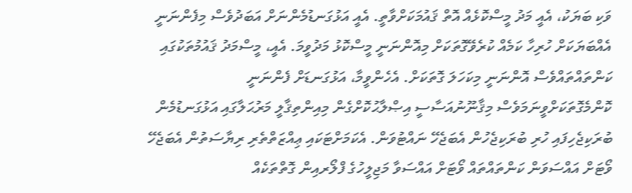ވަކި ބަޔަކު، އެއީ މަދު މީސްކޮޅެއް އޮތް ޤައުމަކަށްވާތީ. އެއީ އަޅުގަނޑުމެންނަށް އަބަދުވެސް މިފެންނަނީ އެއްބަޔަކަށް ހުރިހާ ކަމެއް ކުރެވޭގޮތަކަށް މިއޮންނަނީ މީސްކޮޅު މަދުވީމަ. އެއީ، މީސްމަދު ޤައުމުތަކުގައި ކަންތައްތައްވެސް އޮންނަނީ މިކަހަލަ ގޮތަކަށް. އެހެންވީމާ، އަޅުގަނޑަށް ފެންނަނީ ކޮންމެގޮތަކަށްވީނަމަވެސް މިޤާނޫނުއަސާސީ އިޞްލާޙުކޮށްގެން މިއިންތިޤާލީ މަރުޙަލާގައި އަޅުގަނޑުމެން ބުރަކިޖެހިފައި ހުރި ބުރަކިޖެހުން އެބަޖެހޭ ނައްޓުވަން. އެކަމަށްޓަކައި ޢިއްޒަތްތެރި ރިޔާސަތުން އެބަޖެހޭ ވޯޓަށް އައްސަވަން ކަންތައްތައް ވޯޓަށް އައްސަވާ މަޖިލީހުގެ ފްލޯރއިން ގޮތްތަކެއް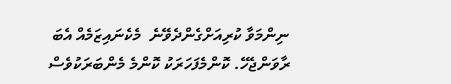ނިންމަވާ ކުރިއަށްގެންދެވޭނެ  މެކެނައިޒަމެއް އެބަ ރާވަންޖެހޭ. ކޮންމެފަހަރަކު ކޮންމެ މެންބަރަކުވެސް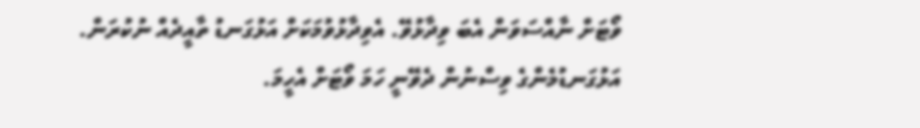ވޯޓަށް ނާއްސަވަން އެބަ ވިދާޅުވޭ. އެވިދާޅުވުމަކަށް އަޅުގަނޑު ތާއީދެއް ނުކުރަން. އަޅުގަނޑުމެންގެ ވިސްނުން ދެވޭނީ ހަމަ ވޯޓަށް އެހީމަ.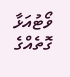ވޯޓުއަޅާ ގޮތެއްގެ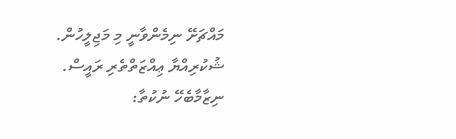މައްޗަށޭ ނިމެންވާނީ މި މަޖިލީހުން. ޝުކުރިއްޔާ ޢިއްޒަތްތެރި ރައީސް.
ނިޒާމާބެހޭ ނުކުތާ: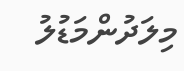މިލަދުންމަޑުލު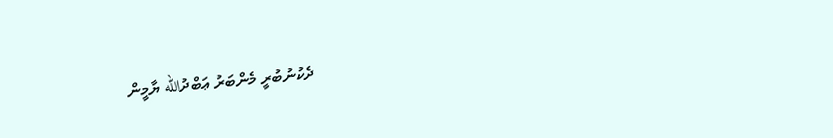ދެކުނުބުރީ މެންބަރު ޢަބްދުالله ޔާމީން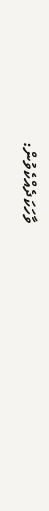ވާހަކަދެއްކެވުން: